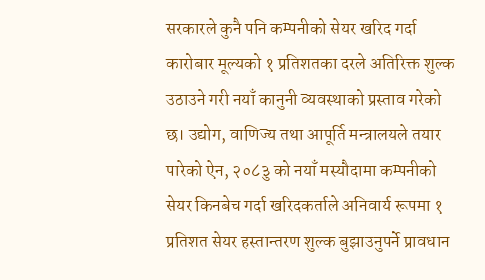सरकारले कुनै पनि कम्पनीको सेयर खरिद गर्दा कारोबार मूल्यको १ प्रतिशतका दरले अतिरिक्त शुल्क उठाउने गरी नयाँ कानुनी व्यवस्थाको प्रस्ताव गरेको छ। उद्योग, वाणिज्य तथा आपूर्ति मन्त्रालयले तयार पारेको ऐन, २०८३ु को नयाँ मस्यौदामा कम्पनीको सेयर किनबेच गर्दा खरिदकर्ताले अनिवार्य रूपमा १ प्रतिशत सेयर हस्तान्तरण शुल्क बुझाउनुपर्ने प्रावधान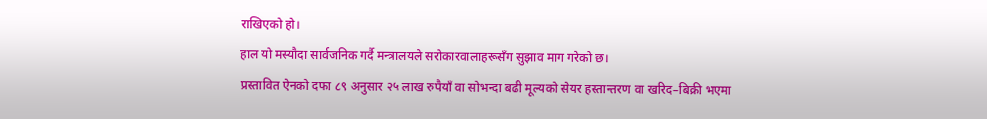राखिएको हो।
हाल यो मस्यौदा सार्वजनिक गर्दै मन्त्रालयले सरोकारवालाहरूसँग सुझाव माग गरेको छ।
प्रस्तावित ऐनको दफा ८९ अनुसार २५ लाख रुपैयाँ वा सोभन्दा बढी मूल्यको सेयर हस्तान्तरण वा खरिद–बिक्री भएमा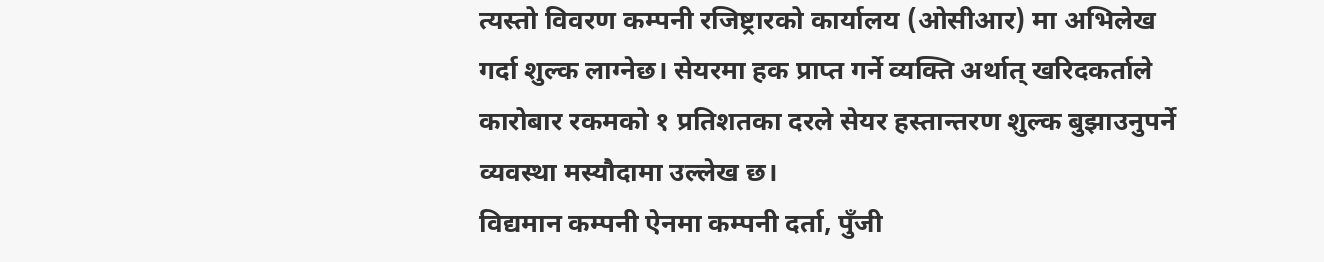त्यस्तो विवरण कम्पनी रजिष्ट्रारको कार्यालय (ओसीआर) मा अभिलेख गर्दा शुल्क लाग्नेछ। सेयरमा हक प्राप्त गर्ने व्यक्ति अर्थात् खरिदकर्ताले कारोबार रकमको १ प्रतिशतका दरले सेयर हस्तान्तरण शुल्क बुझाउनुपर्ने व्यवस्था मस्यौदामा उल्लेख छ।
विद्यमान कम्पनी ऐनमा कम्पनी दर्ता, पुँजी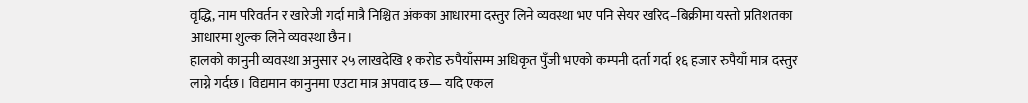वृद्धि, नाम परिवर्तन र खारेजी गर्दा मात्रै निश्चित अंकका आधारमा दस्तुर लिने व्यवस्था भए पनि सेयर खरिद–बिक्रीमा यस्तो प्रतिशतका आधारमा शुल्क लिने व्यवस्था छैन।
हालको कानुनी व्यवस्था अनुसार २५ लाखदेखि १ करोड रुपैयाँसम्म अधिकृत पुँजी भएको कम्पनी दर्ता गर्दा १६ हजार रुपैयाँ मात्र दस्तुर लाग्ने गर्दछ। विद्यमान कानुनमा एउटा मात्र अपवाद छ— यदि एकल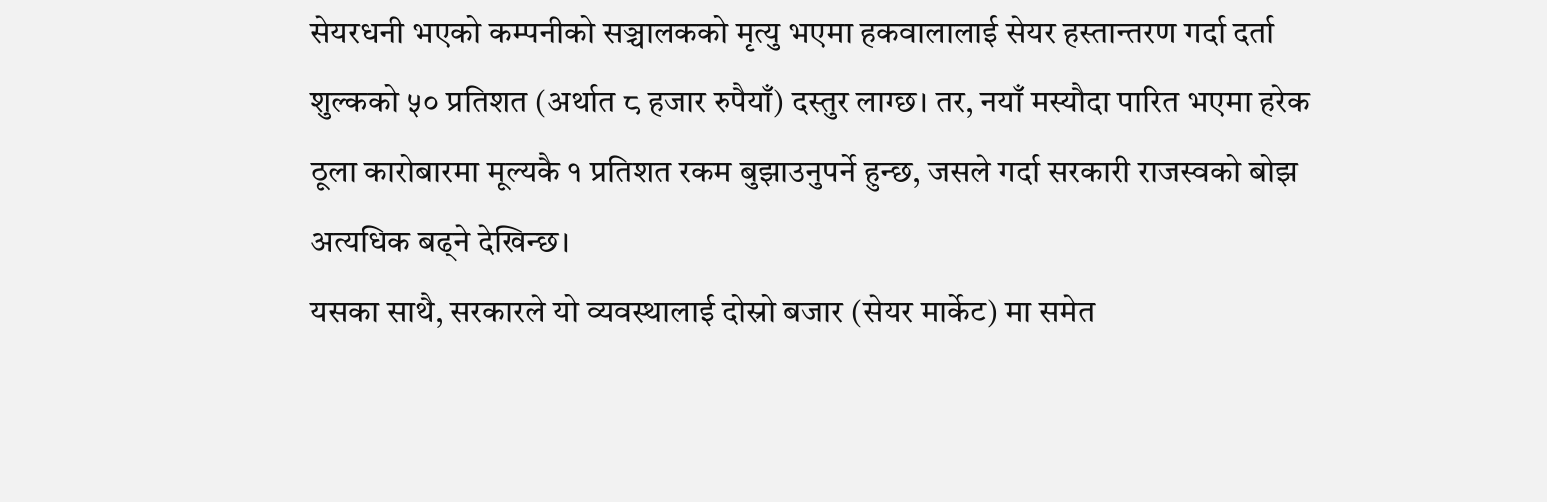सेयरधनी भएको कम्पनीको सञ्चालकको मृत्यु भएमा हकवालालाई सेयर हस्तान्तरण गर्दा दर्ता शुल्कको ५० प्रतिशत (अर्थात ८ हजार रुपैयाँ) दस्तुर लाग्छ। तर, नयाँ मस्यौदा पारित भएमा हरेक ठूला कारोबारमा मूल्यकै १ प्रतिशत रकम बुझाउनुपर्ने हुन्छ, जसले गर्दा सरकारी राजस्वको बोझ अत्यधिक बढ्ने देखिन्छ।
यसका साथै, सरकारले यो व्यवस्थालाई दोस्रो बजार (सेयर मार्केट) मा समेत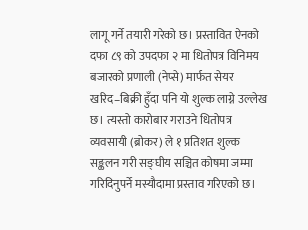लागू गर्ने तयारी गरेको छ। प्रस्तावित ऐनको दफा ८९ को उपदफा २ मा धितोपत्र विनिमय बजारको प्रणाली (नेप्से) मार्फत सेयर खरिद–बिक्री हुँदा पनि यो शुल्क लाग्ने उल्लेख छ। त्यस्तो कारोबार गराउने धितोपत्र व्यवसायी (ब्रोकर) ले १ प्रतिशत शुल्क सङ्कलन गरी सङ्घीय सञ्चित कोषमा जम्मा गरिदिनुपर्ने मस्यौदामा प्रस्ताव गरिएको छ।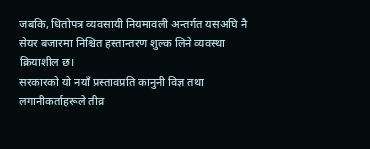जबकि, धितोपत्र व्यवसायी नियमावली अन्तर्गत यसअघि नै सेयर बजारमा निश्चित हस्तान्तरण शुल्क लिने व्यवस्था क्रियाशील छ।
सरकारको यो नयाँ प्रस्तावप्रति कानुनी विज्ञ तथा लगानीकर्ताहरूले तीव्र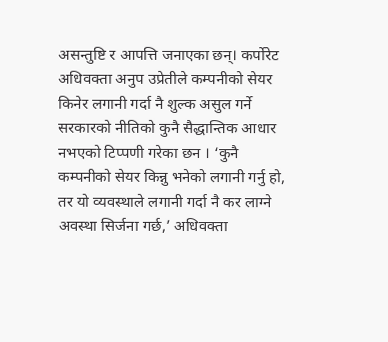असन्तुष्टि र आपत्ति जनाएका छन्। कर्पोरेट अधिवक्ता अनुप उप्रेतीले कम्पनीको सेयर किनेर लगानी गर्दा नै शुल्क असुल गर्ने सरकारको नीतिको कुनै सैद्धान्तिक आधार नभएको टिप्पणी गरेका छन । ‘कुनै कम्पनीको सेयर किन्नु भनेको लगानी गर्नु हो, तर यो व्यवस्थाले लगानी गर्दा नै कर लाग्ने अवस्था सिर्जना गर्छ,’ अधिवक्ता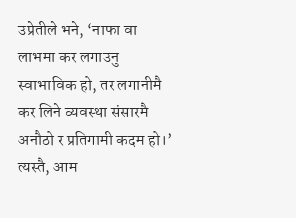उप्रेतीले भने, ‘नाफा वा लाभमा कर लगाउनु स्वाभाविक हो, तर लगानीमै कर लिने व्यवस्था संसारमै अनौठो र प्रतिगामी कदम हो।’
त्यस्तै, आम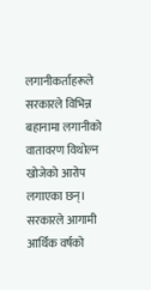लगानीकर्ताहरूले सरकारले विभिन्न बहानामा लगानीको वातावरण विथोल्न खोजेको आरोप लगाएका छन्। सरकारले आगामी आर्थिक वर्षको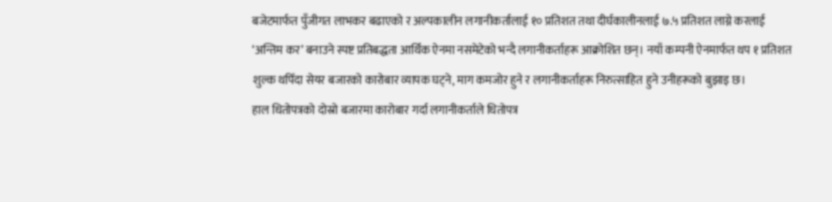बजेटमार्फत पुँजीगत लाभकर बढाएको र अल्पकालीन लगानीकर्तालाई १० प्रतिशत तथा दीर्घकालीनलाई ७.५ प्रतिशत लाग्ने करलाई ‘अन्तिम कर’ बनाउने स्पष्ट प्रतिबद्धता आर्थिक ऐनमा नसमेटेको भन्दै लगानीकर्ताहरू आक्रोशित छन्। नयाँ कम्पनी ऐनमार्फत थप १ प्रतिशत शुल्क थपिँदा सेयर बजारको कारोबार व्यापक घट्ने, माग कमजोर हुने र लगानीकर्ताहरू निरुत्साहित हुने उनीहरूको बुझाइ छ।
हाल धितोपत्रको दोस्रो बजारमा कारोबार गर्दा लगानीकर्ताले धितोपत्र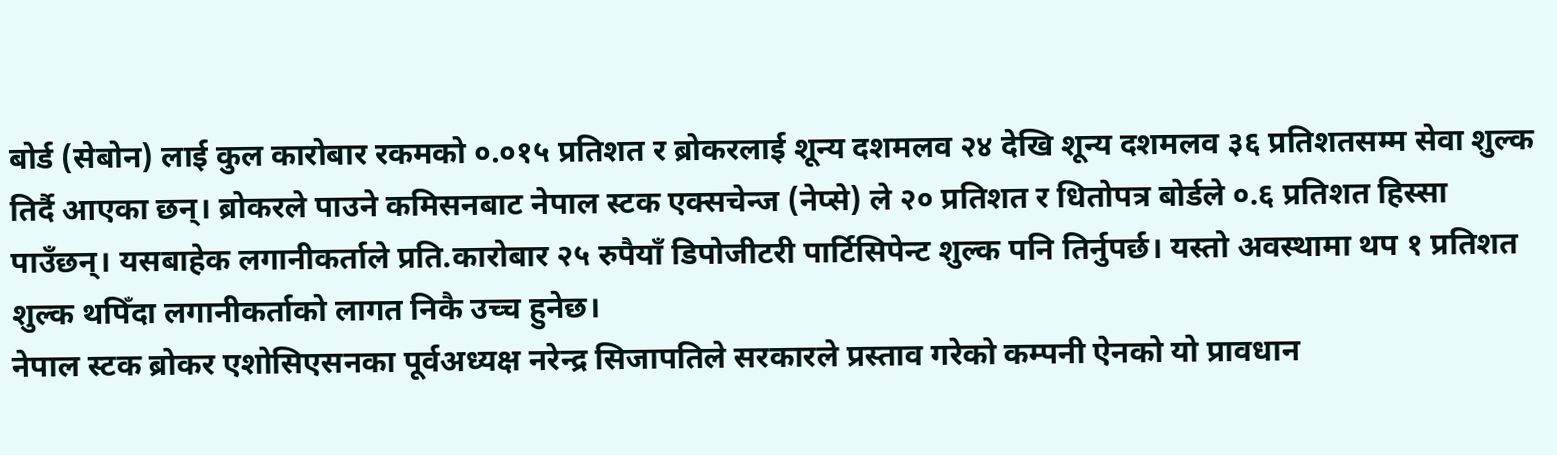बोर्ड (सेबोन) लाई कुल कारोबार रकमको ०.०१५ प्रतिशत र ब्रोकरलाई शून्य दशमलव २४ देखि शून्य दशमलव ३६ प्रतिशतसम्म सेवा शुल्क तिर्दै आएका छन्। ब्रोकरले पाउने कमिसनबाट नेपाल स्टक एक्सचेन्ज (नेप्से) ले २० प्रतिशत र धितोपत्र बोर्डले ०.६ प्रतिशत हिस्सा पाउँछन्। यसबाहेक लगानीकर्ताले प्रति.कारोबार २५ रुपैयाँ डिपोजीटरी पार्टिसिपेन्ट शुल्क पनि तिर्नुपर्छ। यस्तो अवस्थामा थप १ प्रतिशत शुल्क थपिँदा लगानीकर्ताको लागत निकै उच्च हुनेछ।
नेपाल स्टक ब्रोकर एशोसिएसनका पूर्वअध्यक्ष नरेन्द्र सिजापतिले सरकारले प्रस्ताव गरेको कम्पनी ऐनको यो प्रावधान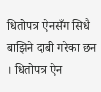धितोपत्र ऐनसँग सिधै बाझिने दाबी गरेका छन । धितोपत्र ऐन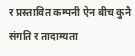र प्रस्तावित कम्पनी ऐन बीच कुनै संगति र तादाम्यता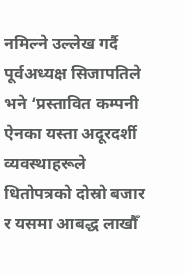नमिल्ने उल्लेख गर्दै पूर्वअध्यक्ष सिजापतिले भने ‘प्रस्तावित कम्पनी ऐनका यस्ता अदूरदर्शी व्यवस्थाहरूले धितोपत्रको दोस्रो बजार र यसमा आबद्ध लाखौँ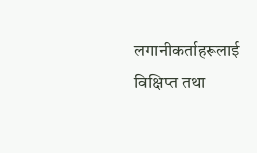लगानीकर्ताहरूलाई विक्षिप्त तथा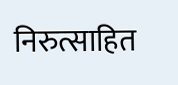निरुत्साहित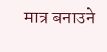मात्र बनाउने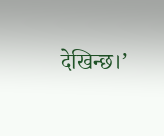देखिन्छ।’